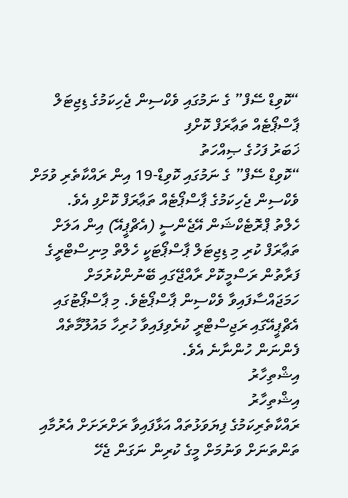“ކޮވިޑް ސޭފް” ގެ ނަމުގައި ވެކްސިން ޖެހިކަމުގެ ޑިޖިޓަލް ޕާސްޕޯޓެއް ތަޢާރަފް ކޮށްފި
ޚަބަރު ފަހުގެ ޞިއްހަތު
“ކޮވިޑް ސޭފް” ގެ ނަމުގައި ކޮވިޑް-19 އިން ރައްކާތެރި ވުމަށް ވެކްސިން ޖެހިކަމުގެ ޕާސްޕޯޓެއް ތަޢާރަފް ކޮށްފި އެވެ.
ހެލްތު ޕްރޮޓެކްޝަން އޭޖެންސީ (އެޗްޕީއޭ) އިން އަލަށް ތަޢާރަފް ކުރި މި ޑިޖިޓަލް ޕާސްޕޯޓަކީ ހެލްތް މިނިސްޓްރީގެ ފަރާތުން ރަސްމީކޮށް ރާއްޖޭގައި ބޭނުންކުރުމަށް ހަމަޖައްސާފައިވާ ވެކްސިން ޕާސްޕޯޓެވެ. މި ޕާސްޕޯޓުގައި އެޗްޕީއޭގައި ރަޖިސްޓްރީ ކުރެވިފައިވާ ހުރިހާ މައުލޫމާތެއް ފެންނަން ހުންނާނެ އެވެ.
އިޝްތިހާރު
އިޝްތިހާރު
ރައްކާތެރިކަމުގެ ފިޔަވަޅުތައް އަޅާފައިވާ ރަށްރަށަށް އެރުމާއި ތަންތަނަށް ވަނުމަށް މީގެ ކުރިން ނަގަން ޖެހޭ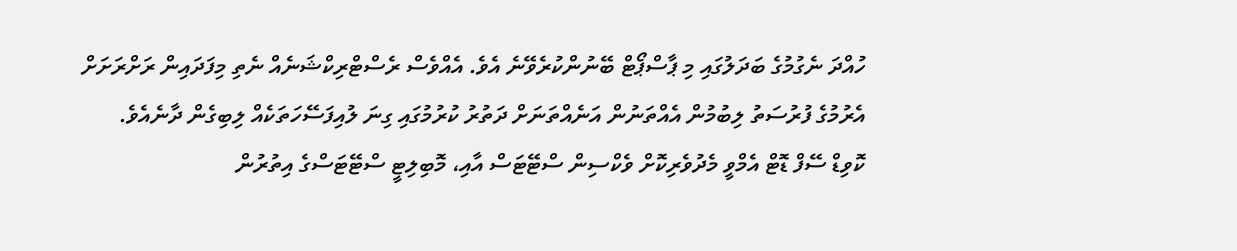ހުއްދަ ނެގުމުގެ ބަދަލުގައި މި ޕާސްޕޯޓް ބޭނުންކުރެވޭނެ އެވެ. އެއްވެސް ރެސްޓްރިކްޝަނެއް ނެތި މިފަދައިން ރަށްރަށަށް އެރުމުގެ ފުރުސަތު ލިބުމުން އެއްތަނުން އަނެއްތަނަށް ދަތުރު ކުރުމުގައި ގިނަ ލުއިފަސޭހަތަކެއް ލިބިގެން ދާނެއެވެ.
ކޮވިޑް ސޭފް ޑޮޓް އެމްވީ މެދުވެރިކޮށް ވެކްސިން ސްޓޭޓަސް އާއި، މޮބިލިޓީ ސްޓޭޓަސްގެ އިތުރުން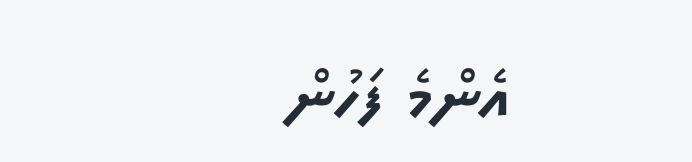އެންމެ ފަހުން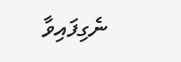ނެގިފައިވާ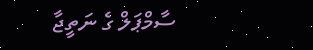ސާމްޕަލް ގެ ނަތީޖާ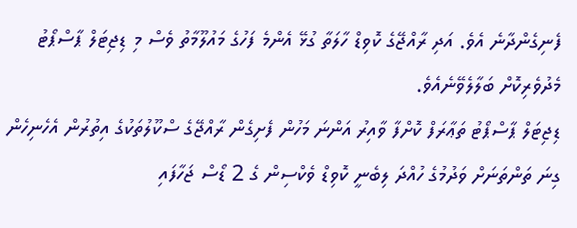ފެނިގެންދާނެ އެވެ. އަދި ރާއްޖޭގެ ކޮވިޑް ހާލަތާ ގުޅޭ އެންމެ ފަހުގެ މައުލޫމާތު ވެސް މި ޑިޖިޓަލް ޕާސްޕޯޓު މެދުވެރިކޮށް ބަލާލެވޭނެއެވެ.
ޑިޖިޓަލް ޕާސްޕޯޓު ތަޢާރަފް ކޮށްފާ ވާއިރު އަންނަ މަހުން ފެށިގެން ރާއްޖޭގެ ސްކޫލުތަކުގެ އިތުރުން އެހެނިހެން ގިނަ ތަންތަނަށް ވަދުމުގެ ހުއްދަ ލިބެނީ ކޮވިޑް ވެކްސިން ގެ 2 ޑޯސް ޖަހާފައި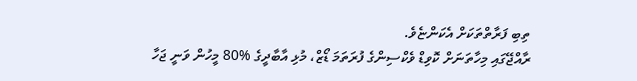ތިބި ފަރާތްތަކަށް އެކަންޏެވެ.
ރާއްޖޭގައި މިހާތަނަށް ކޮވިޑް ވެކްސިންގެ ފުރަތަމަ ޑޯޒް، މުޅި އާބާދީގެ %80 މީހުން ވަނީ ޖަހާ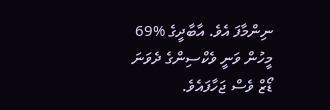ނިންމާފަ އެވެ. އާބާދީގެ %69 މީހުން ވަނީ ވެކްސިންގެ ދެވަނަ ޑޯޒް ވެސް ޖަހާފައެވެ.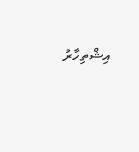އިޝްތިހާރު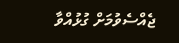ޖެއްސެވުމަށް ގުޅުއްވާ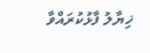ޚިޔާލު ފާޅުކުރައްވާ